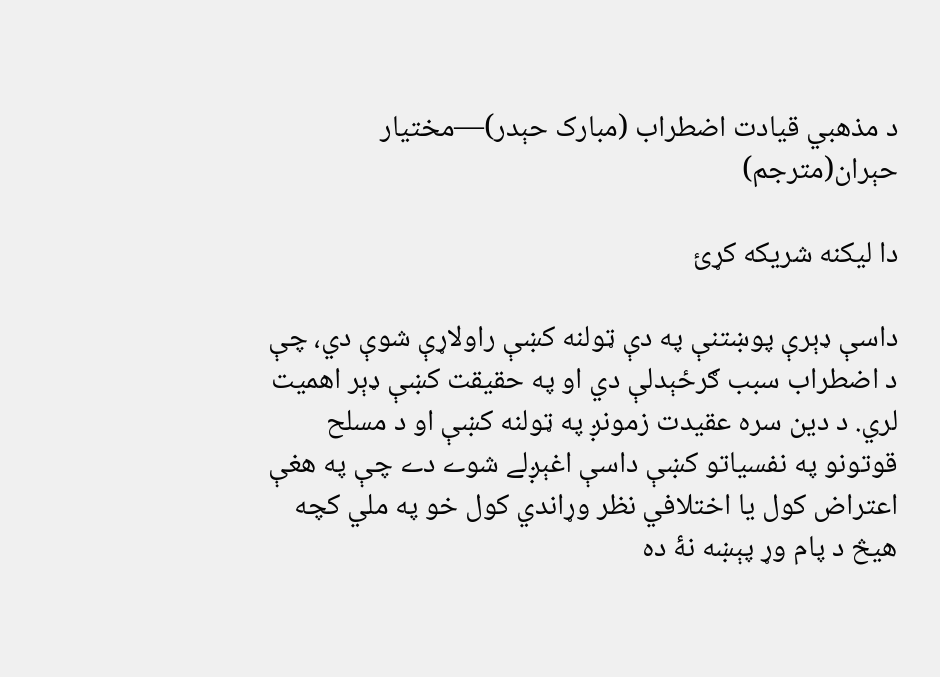د مذهبي قيادت اضطراب (مبارک حېدر)—مختيار حېران(مترجم)

دا ليکنه شريکه کړئ

داسې ډېرې پوښتنې په دې ټولنه کښې راولاړې شوې دي، چې د اضطراب سبب ګرځېدلې دي او په حقیقت کښې ډېر اهمیت لري. د دين سره عقيدت زمونږ په ټولنه کښې او د مسلح قوتونو په نفسياتو کښې داسې اغېږلے شوے دے چې په هغې اعتراض کول يا اختلافي نظر وړاندي کول خو په ملي کچه هيڅ د پام وړ پېښه نۀ ده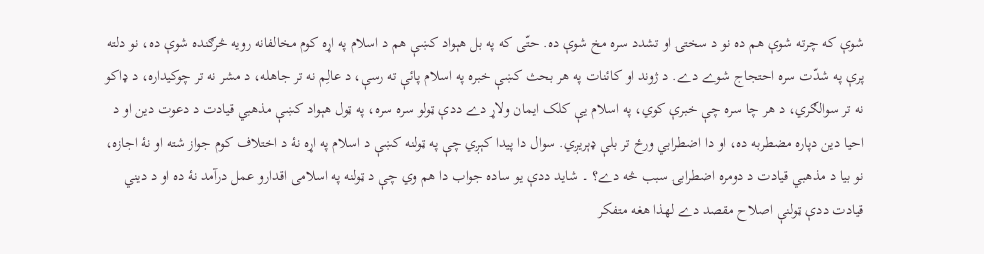شوې که چرته شوې هم ده نو د سختۍ او تشدد سره مخ شوې ده. حتّی که په بل هېواد کښې هم د اسلام په اړه کوم مخالفانه رویه څرګنده شوې ده، نو دلته پرې په شدّت سره احتجاج شوے دے. د ژوند او کائنات په هر بحث کښې خبره په اسلام پائې ته رسې، د عالِم نه تر جاهله، د مشر نه تر چوکيداره، د ډاکو نه تر سوالګري، د هر چا سره چې خبرې کوي، په اسلام یې کلک ايمان ولاړ دے ددې ټولو سره سره، په ټول هېواد کښې مذهبي قيادت د دعوت دین او د احیا دين دپاره مضطربه ده، او دا اضطرابي ورځ تر بلې ډېريږي. سوال دا پیدا کېږي چې په ټولنه کښې د اسلام په اړه نۀ د اختلاف کوم جواز شته او نۀ اجازه، نو بیا د مذهبي قيادت د دومره اضطرابۍ سبب څه دے؟ ۔ شايد ددې يو ساده جواب دا هم وي چې د ټولنه په اسلامی اقدارو عمل درآمد نۀ ده او د ديني قيادت ددې ټولنې اصلاح مقصد دے لهذا هغه متفکر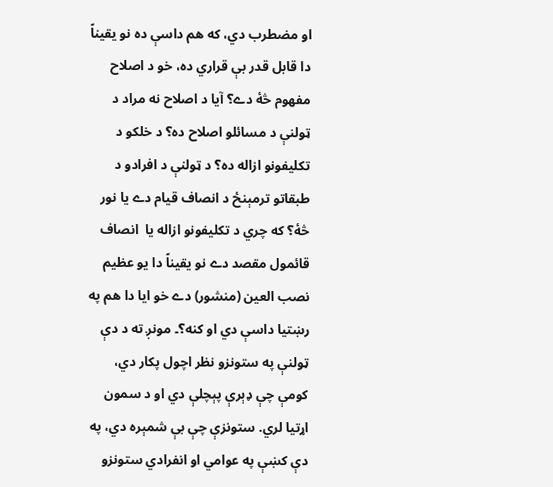او مضطرب دي، که هم داسې ده نو یقیناً دا قابل قدر بې قراري ده، خو د اصلاح مفهوم څۀ دے؟ آيا د اصلاح نه مراد د ټولنې د مسائلو اصلاح ده؟ د خلکو د تکليفونو ازاله ده؟ د ټولنې د افرادو د طبقاتو ترمېنځ د انصاف قيام دے يا نور څۀ؟ که چري د تکليفونو ازاله يا  انصاف قائمول مقصد دے نو یقیناً دا يو عظيم نصب العين (منشور) دے خو ايا دا هم په رښتیا داسې دي او کنه؟۔ مونږ ته د دې ټولنې په ستونزو نظر اچول پکار دي، کومې چې ډېرې پېچلې دي او د سمون اړتيا لري. ستونزې چې بې شمېره دي، په دې کښې په عوامي او انفرادي ستونزو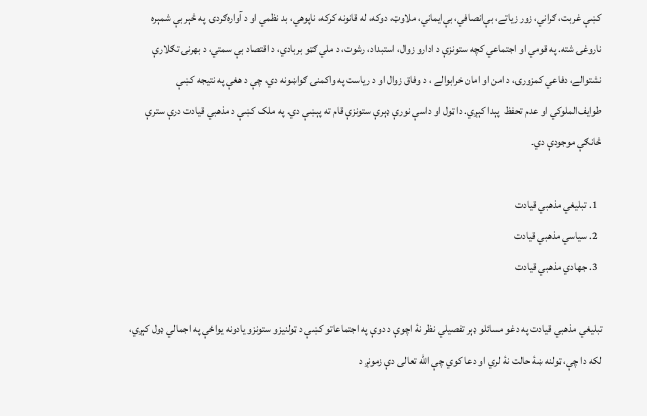کښې غربت، ګراني، زور زياتے، بې‌انصافي، بې‌ايماني، ملاوټ، دوکه، له قانونه کرکه، ناپوهي، بد نظمي او د آواره‌ګردۍ  په څېر بې‌ شمېره ناروغۍ شته. په قومي او اجتماعي کچه ستونزې د ادارو زوال، استبداد، رشوت، د ملي ګټو بربادي، د اقتصاد بې ‌سمتي، د بهرنۍ تګلارې نشتوالے، دفاعي کمزورۍ، د امن او امان خرابوالے ، د وفاق زوال او د رياست په واکمنۍ ګواښونه دي، چې د هغې په نتيجه کښې طوایف‌الملوکي او عدم تحفظ  پېدا کېږي. دا ټول او داسې نورې ډېرې ستونزې قام ته پېښې دي. په ملک کښې د مذهبي قيادت درې سترې څانګې موجودې دي۔

  1. تبليغي مذهبي قيادت
  2. سیاسي مذهبي قيادت
  3. جهادي مذهبي قيادت

تبلیغي مذهبي قيادت په دغو مسائلو ډېر تفصيلي نظر نۀ اچوې د دوې په اجتماعاتو کښې د ټولنيزو ستونزو يادونه يواځې په اجمالي ډول کېږي، لکه دا چې، ټولنه ښۀ حالت نۀ لري او دعا کوي چې الله تعالی دې زمونږ د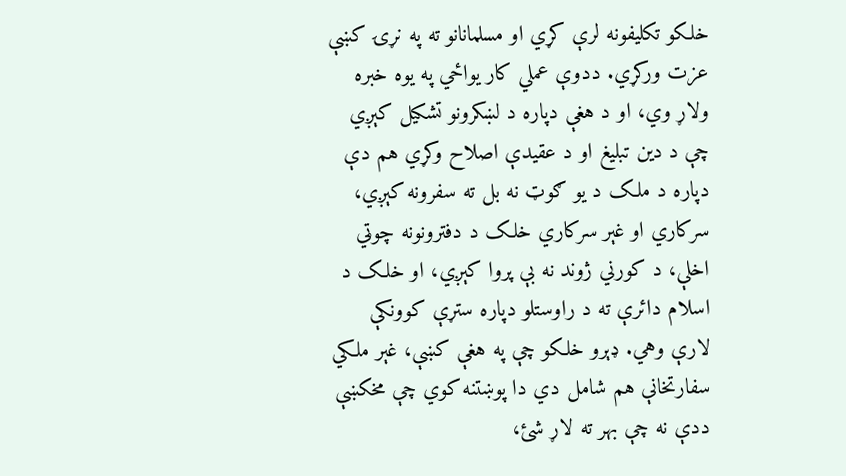خلکو تکليفونه لرې کړي او مسلمانانو ته په نړۍ کښې عزت ورکړي. ددوې عملي کار يواځي په يوه خبره ولاړ وي، او د هغې دپاره د لښکرونو تشکيل کېږي چې د دين تبليغ او د عقيدې اصلاح وکړي هم دې دپاره د ملک د يو ګوټ نه بل ته سفرونه کېږي، سرکاري او غېر سرکاري خلک د دفترونونه چوټي اخلې، د کورني ژوند نه بې پروا کېږي، او خلک د اسلام دائرې ته د راوستلو دپاره ستړې کوونکې لارې وهي. ډېرو خلکو چې په هغې کښې، غېر ملکي سفارتخانې هم شامل دي دا پوښتنه کوي چې مخکښې ددې نه چې بهر ته لاړ شئ،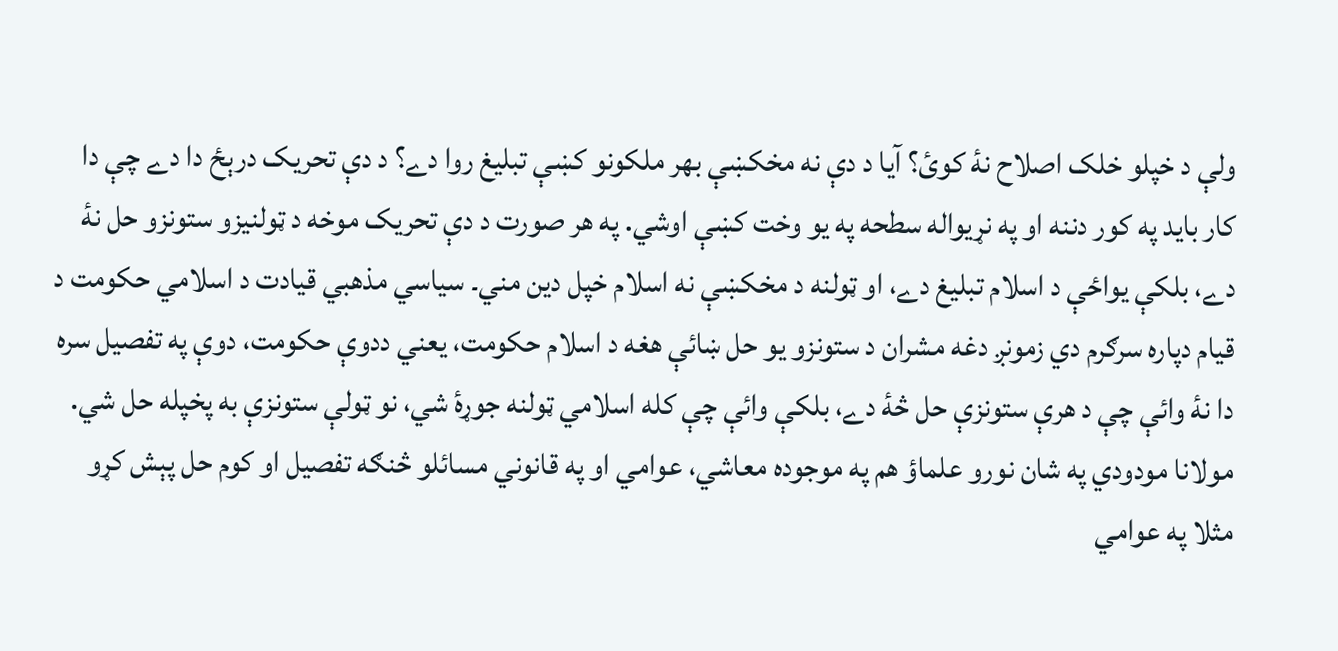ولې د خپلو خلک اصلاح نۀ کوئ؟ آيا د دې نه مخکښې بهر ملکونو کښې تبليغ روا دے؟ د دې تحريک درېځ دا دے چې دا کار بايد په کور دننه او په نړيواله سطحه په يو وخت کښې اوشي. په هر صورت د دې تحريک موخه د ټولنيزو ستونزو حل نۀ دے، بلکې يواځې د اسلام تبليغ دے، او ټولنه د مخکښې نه اسلام خپل دين مني۔ سياسي مذهبي قيادت د اسلامي حکومت د قيام دپاره سرګرم دي زمونږ دغه مشران د ستونزو يو حل ښائې هغه د اسلام حکومت، يعني ددوې حکومت، دوې په تفصيل سره دا نۀ وائې چې د هرې ستونزې حل څۀ دے، بلکې وائې چې کله اسلامي ټولنه جوړۀ شي، نو ټولې ستونزې به پخپله حل شي. مولانا مودودي په شان نورو علماؤ هم په موجوده معاشي، عوامي او په قانوني مسائلو څنګه تفصيل او کوم حل پېش کړو مثلا په عوامي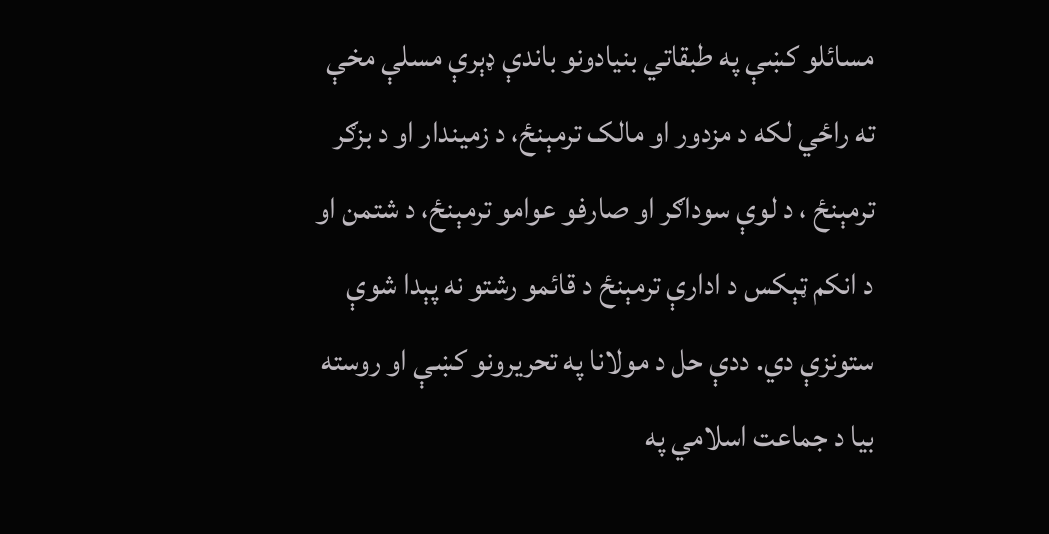مسائلو کښې په طبقاتي بنيادونو باندې ډېرې مسلې مخې ته راځي لکه د مزدور او مالک ترمېنځ، د زميندار او د بزګر ترمېنځ ، د لوې سوداګر او صارفو عوامو ترمېنځ، د شتمن او د انکم ټېکس د ادارې ترمېنځ د قائمو رشتو نه پېدا شوې ستونزې دي. ددې حل د مولانا په تحريرونو کښې او روسته بيا د جماعت اسلامي په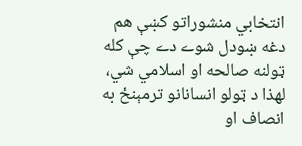انتخابي منشوراتو کښې هم دغه ښودل شوے دے چې کله ټولنه صالحه او اسلامي شي، لهذا د ټولو انسانانو ترمېنځ به انصاف او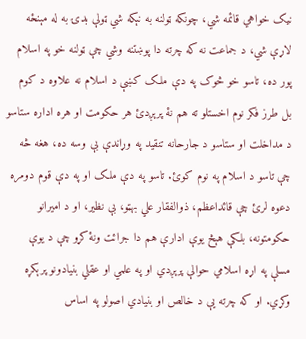نيک خواهي قائمه شي، چونکه ټولنه به نېکه شي ټولې بدۍ به له مېنځه لاړې شي، د جماعت نه که چرته دا پوښتنه وشي چې ټولنه خو په اسلام پور ده، تاسو خو څوک په دې ملک کښې د اسلام نه علاوه د کوم بل طرز فکر نوم اخستلو ته هم نۀ پرېږدئ هر حکومت او هره اداره ستاسو د مداخلت او ستاسو د جارحانه تنقيد په وړاندې بې وسه ده، هغه څه چې تاسو د اسلام په نوم کوئ. تاسو په دې ملک او په دې قوم دومره دعوه لرئ چې قائداعظم، ذوالفقار علي بهټو، بې نظیر، او د امیرانو حکومتونه، بلکې هېڅ یوې ادارې هم دا جرائت ونۀ کړو چې د يوې مسلې په اړه اسلامي حوالې پرېږدي او په علمي او عقلي بنيادونو پرېکړه وکړي. او که چرته یې د خالص او بنيادي اصولو په اساس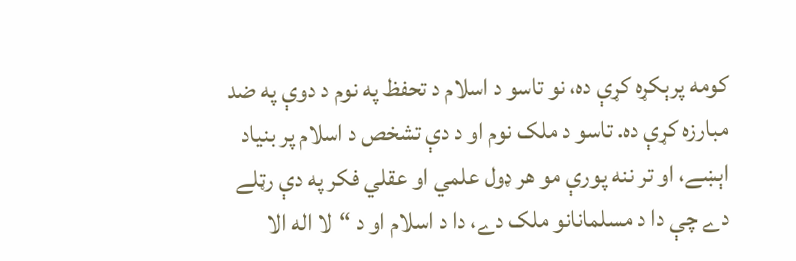کومه پرېکړه کړې ده، نو تاسو د اسلام د تحفظ په نوم د دوې په ضد مبارزه کړې ده. تاسو د ملک نوم او د دې تشخص د اسلام پر بنياد اېښے، او تر ننه پورې مو هر ډول علمي او عقلي فکر په دې رټلے دے چې دا د مسلمانانو ملک دے، دا د اسلام او د “لا اله الا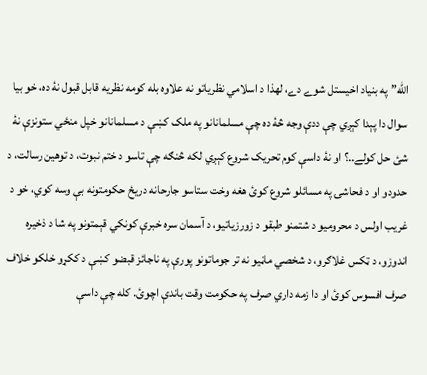الله” په بنياد اخیستل شوے دے، لهذا د اسلامي نظرياتو نه علاوه بله کومه نظريه قابل قبول نۀ ده، خو بیا سوال دا پېدا کېږي چې ددې وجه څۀ ده چې مسلمانانو په ملک کښې د مسلمانانو خپل منځي ستونزې نۀ شئ حل کولے..؟ او نۀ داسې کوم تحريک شروع کېږي لکه څنګه چې تاسو د ختم نبوت، د توهین رسالت، د حدودو او د فحاشۍ په مسائلو شروع کوئ هغه وخت ستاسو جارحانه دریځ حکومتونه بې وسه کوي، خو د غریب اولس د محرومیو د شتمنو طبقو د زورزیاتیو، د آسمان سره خبرې کونکي قېمتونو په شا د ذخيره اندوزو، د ټکس غلاګرو، د شخصي ماڼیو نه تر جوماتونو پورې په ناجائز قبضو کښې د ککړو خلکو خلاف صرف افسوس کوئ او دا زمه داري صرف په حکومت وقت باندې اچوئ. کله چې داسې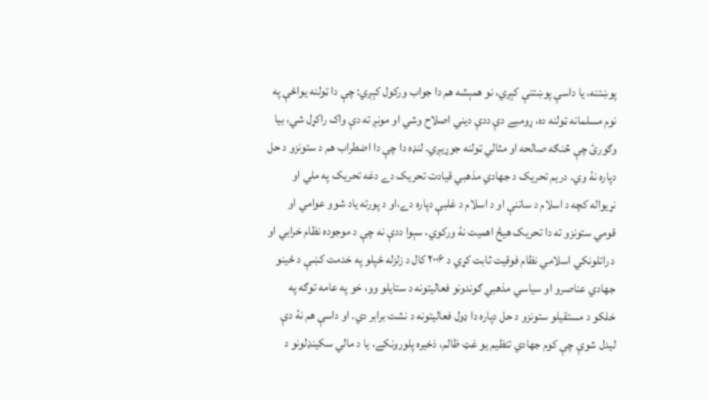پوښتنه، یا داسې پوښتنې کېږي، نو همېشه هم دا جواب ورکول کېږي: چې دا ټولنه یواځې په نوم مسلمانه ټولنه ده، ړومبے دې ددې دیني اصلاح وشي او مونږ ته دې واک راکړل شي، بیا وګورئ چې څنګه صالحه او مثالي ټولنه جوړیږي. لنډه دا چې دا اضطراب هم د ستونزو د حل دپاره نۀ وي. دريم تحريک د جهادي مذهبي قيادت تحريک دے دغه تحریک په ملي او نړيواله کچه د اسلام د ساتنې او د اسلام د غلبې دپاره دے،او د پورته ياد شوو عوامي او قومي ستونزو ته دا تحريک هيڅ اهميت نۀ ورکوي، سېوا ددې نه چې د موجوده نظام خرابي او د راتلونکي اسلامي نظام فوقيت ثابت کړي د ۲۰۰۶ کال د زلزله ځپلو په خدمت کښې د ځينو جهادي عناصرو او سياسي مذهبي ګوندونو فعاليتونه د ستايلو وو، خو په عامه توګه په خلکو د مستقيلو ستونزو د حل دپاره دا ډول فعاليتونه د نشت برابر دي. او داسې هم نۀ دې ليدل شوې چې کوم جهادي تنظيم يو غټ ظالم، ذخيره پلورونکے، يا د مالي سکينډلونو د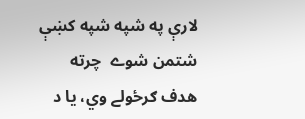لارې په شپه شپه کښې شتمن شوے  چرته  هدف ګرځولے وي، يا د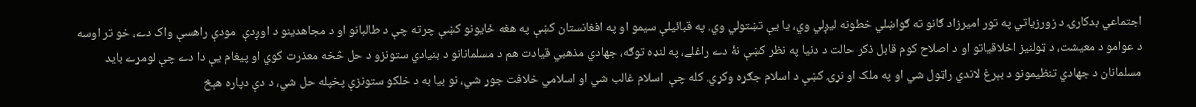اجتماعي بدکارۍ د زورزياتي په تور اميرزاد ګانو ته ګواښلي خطونه ليږلي وي، يا يې تښتولي وي. په قبائيلې سيمو او په افغانستان کښې په هغه ځايونو کښې چرته چې د طالبانو او د مجاهدينو د اوږدې  مودې راهسې واک دے، خو تر اوسه د عوامو د معيشت، د ټولنيز اخلاقياتو او د اصلاح کوم قابل ذکر حالت د دنيا په نظر کښې نۀ دے راغلے، په لنډه توګه، جهادي مذهبي قيادت هم د مسلمانانو د بنيادي ستونزو د حل څخه معذرت کوي او پيغام يې دا دے چې لومړے بايد مسلمانان د جهادي تنظيمونو د بېرغ لاندي راټول شي او په ملک او نړۍ کښې د اسلام جګړه وکړي. کله چې  اسلام غالب شي او اسلامي خلافت جوړ شي، نو بيا به د خلکو ستونزې پخپله حل شي، د دې دپاره هېڅ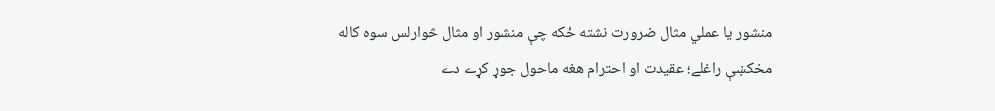منشور يا عملي مثال ضرورت نشته ځکه چې منشور او مثال څوارلس سوه کاله مخکښې راغلے؛ عقيدت او احترام هغه ماحول جوړ کړے دے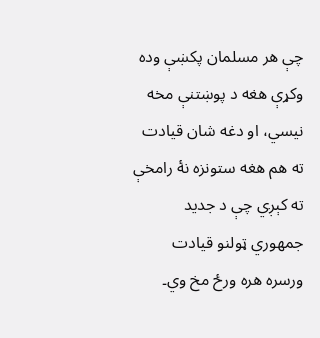چې هر مسلمان پکښې وده وکړې هغه د پوښتنې مخه نيسي، او دغه شان قيادت ته هم هغه ستونزه نۀ رامخې ته کېږي چې د جديد جمهوري ټولنو قيادت ورسره هره ورځ مخ وي۔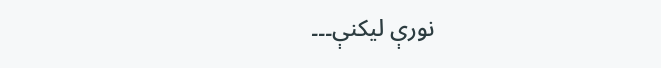نورې ليکنې۔۔۔